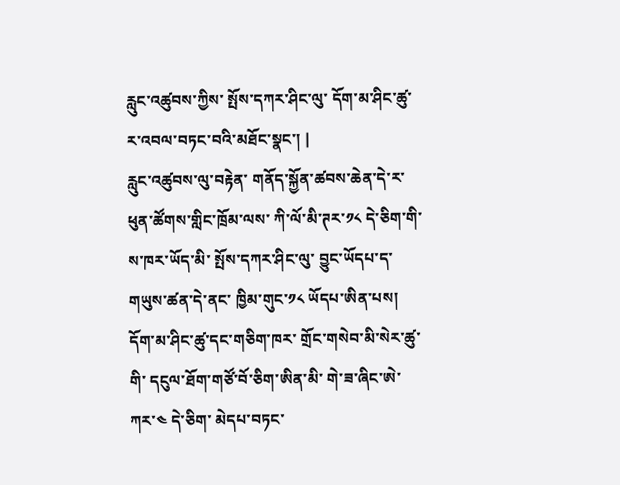རླུང་འཚུབས་ཀྱིས་ སྤོས་དཀར་ཤིང་ལུ་ དོག་མ་ཤིང་ཚུ་ ར་འབལ་བཏང་བའི་མཐོང་སྣང་། |
རླུང་འཚུབས་ལུ་བརྟེན་ གནོད་སྐྱོན་ཚབས་ཆེན་དེ་ར་ ཕུན་ཚོགས་གླིང་ཁྲོམ་ལས་ ཀི་ལོ་མི་ཊར་༡༨ དེ་ཅིག་གི་ས་ཁར་ཡོད་མི་ སྤོས་དཀར་ཤིང་ལུ་ བྱུང་ཡོདཔ་ད་ གཡུས་ཚན་དེ་ནང་ ཁྱིམ་གུང་༡༨ ཡོདཔ་ཨིན་པས།
དོག་མ་ཤིང་ཚུ་དང་གཅིག་ཁར་ གྲོང་གསེབ་མི་སེར་ཚུ་གི་ དངུལ་ཐོག་གཙོ་བོ་ཅིག་ཨིན་མི་ གེ་ཟ་ཞིང་ཨེ་ཀར་༤ དེ་ཅིག་ མེདཔ་བཏང་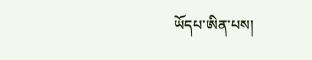ཡོདཔ་ཨིན་པས།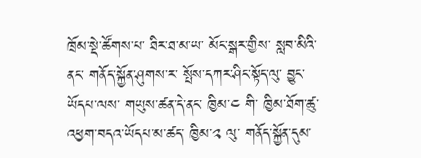ཁྲོམ་སྡེ་ཚོགས་པ་ ཐིར་ཐ་མ་ཡ་ མོང་སྒར་གྱིས་ སླབ་མིའི་ནང་ གནོད་སྐྱོན་ཤུགས་ར་ སྤོས་དཀར་ཤིང་སྟོད་ལུ་ བྱུང་ཡོདཔ་ལས་ གཡུས་ཚན་དེ་ནང་ ཁྱིམ་༤ གི་ ཁྱིམ་ཐོག་ཚུ་ འཕྱག་བདའ་ཡོདཔ་མ་ཚད་ ཁྱིམ་༢ ལུ་ གནོད་སྐྱོན་དུམ་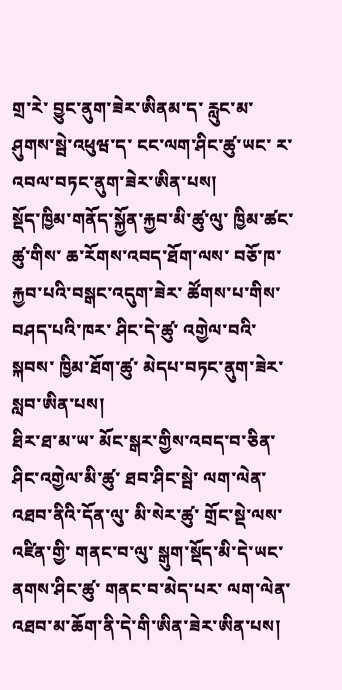གྲ་རེ་ བྱུང་ནུག་ཟེར་ཨིནམ་ད་ རླུང་མ་ཤུགས་སྦེ་འཕུཝ་ད་ ངང་ལག་ཤིང་ཚུ་ཡང་ ར་འབལ་བཏང་ནུག་ཟེར་ཨིན་པས།
སྡོད་ཁྱིམ་གནོད་སྐྱོན་རྐྱབ་མི་ཚུ་ལུ་ ཁྱིམ་ཚང་ཚུ་གིས་ ཆ་རོགས་འབད་ཐོག་ལས་ བཅོ་ཁ་རྐྱབ་པའི་བསྒང་འདུག་ཟེར་ ཚོགས་པ་གིས་ བཤད་པའི་ཁར་ ཤིང་དེ་ཚུ་ འགྱེལ་བའི་སྐབས་ ཁྱིམ་ཐོག་ཚུ་ མེདཔ་བཏང་ནུག་ཟེར་ སླབ་ཨིན་པས།
ཐིར་ཐ་མ་ཡ་ མོང་སྒར་གྱིས་འབད་བ་ཅིན་ ཤིང་འགྱེལ་མི་ཚུ་ ཐབ་ཤིང་སྦེ་ ལག་ལེན་འཐབ་ནིའི་དོན་ལུ་ མི་སེར་ཚུ་ གྲོང་སྡེ་ལས་འཛིན་གྱི་ གནང་བ་ལུ་ སྒུག་སྡོད་མི་དེ་ཡང་ ནགས་ཤིང་ཚུ་ གནང་བ་མེད་པར་ ལག་ལེན་ འཐབ་མ་ཆོག་ནི་དེ་གི་ཨིན་ཟེར་ཨིན་པས།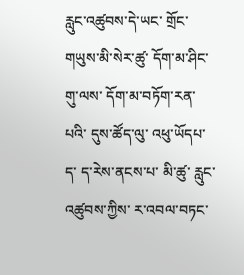རླུང་འཚུབས་དེ་ཡང་ གྲོང་གཡུས་མི་སེར་ཚུ་ དོག་མ་ཤིང་གུ་ལས་ དོག་མ་བཏོག་རན་པའི་ དུས་ཚོད་ལུ་ འཕུ་ཡོདཔ་ད་ ད་རེས་ནངས་པ་ མི་ཚུ་ རླུང་འཚུབས་ཀྱིས་ ར་འབལ་བཏང་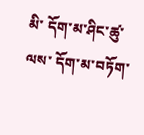མི་ དོག་མ་ཤིང་ཚུ་ལས་ དོག་མ་བཏོག་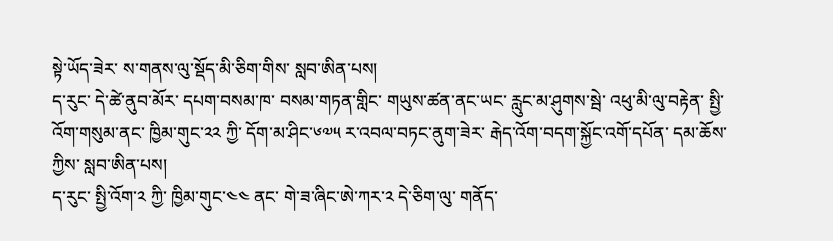སྟེ་ཡོད་ཟེར་ ས་གནས་ལུ་སྡོད་མི་ཅིག་གིས་ སླབ་ཨིན་པས།
ད་རུང་ དེ་ཚེ་ནུབ་མོར་ དཔག་བསམ་ཁ་ བསམ་གཏན་གླིང་ གཡུས་ཚན་ནང་ཡང་ རླུང་མ་ཤུགས་སྦེ་ འཕུ་མི་ལུ་བརྟེན་ སྤྱི་འོག་གསུམ་ནང་ ཁྱིམ་གུང་༢༢ ཀྱི་ དོག་མ་ཤིང་༦༧༥ ར་འབལ་བཏང་ནུག་ཟེར་ རྒེད་འོག་བདག་སྐྱོང་འགོ་དཔོན་ དམ་ཆོས་ཀྱིས་ སླབ་ཨིན་པས།
ད་རུང་ སྤྱི་འོག་༢ ཀྱི་ ཁྱིམ་གུང་༤༤ ནང་ གེ་ཟ་ཞིང་ཨེ་ཀར་༢ དེ་ཅིག་ལུ་ གནོད་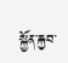སྐྱོན་རྐྱབ་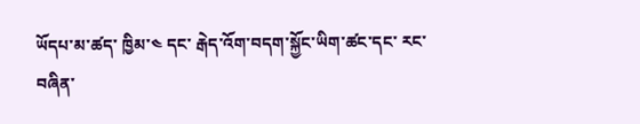ཡོདཔ་མ་ཚད་ ཁྱིམ་༤ དང་ རྒེད་འོག་བདག་སྐྱོང་ཡིག་ཚང་དང་ རང་བཞིན་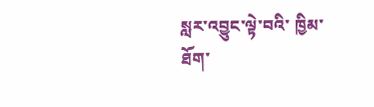སླར་འབྱུང་ལྟེ་བའི་ ཁྱིམ་ཐོག་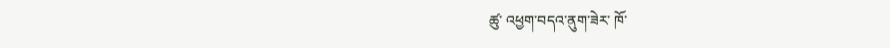ཚུ་ འཕྱག་བདའ་ནུག་ཟེར་ ཁོ་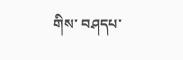གིས་ བཤདཔ་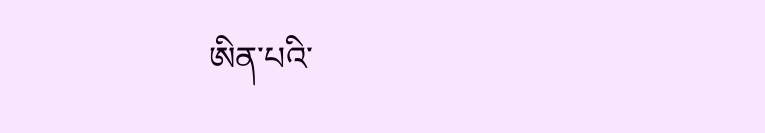ཨིན་པའི་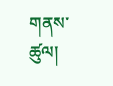གནས་ཚུལ།